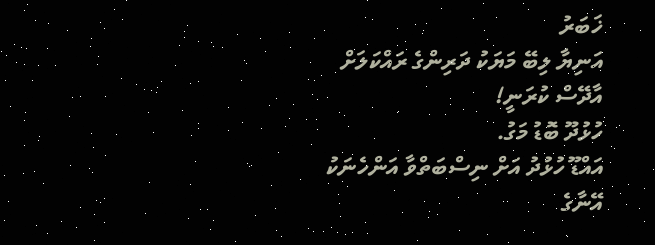ޚަބަރު
އަނިޔާ ލިބޭ މަޔަކު ދަރިންގެ ރައްކަލަށް އާދޭސް ކުރަނީ!
ހުޅުދޫ ބޮޑު މަގު.
އައްޑޫ ހުޅުދު އަށް ނިސްބަތްވާ އަންހެނަކު އޭނާގެ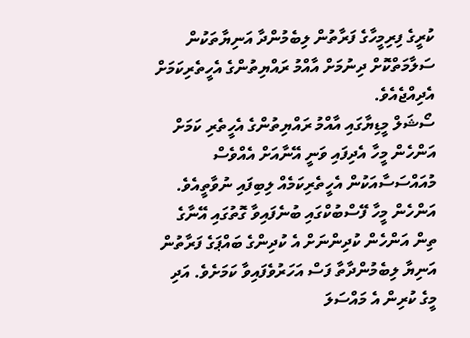ކުރީގެ ފިރިމީހާގެ ފަރާތުން ލިބެމުންދާ އަނިޔާތަކުން ސަލާމަތްކޮށް ދިނުމަށް އާއްމު ރައްޔިތުންގެ އެހީތެރިކަމަށް އެދިއްޖެއެވެ.
ސޯޝަލް މީޑިޔާގައި އާއްމު ރައްޔިތުންގެ އެހީތެރި ކަމަށް އަންހެން މީހާ އެދިފައި ވަނީ އޭނާއަށް އެއްވެސް މުއައްސަސާއަކުން އެހީތެރިކަމެއް ލިބިފައި ނުވާތީއެވެ.
އަންހެން މީހާ ފޭސްބުކްގައި ބުނެފައިވާ ގޮތުގައި އޭނާގެ ތިން އަންހެން ކުދިންނަށް އެ ކުދިންގެ ބައްޕަގެ ފަރާތުން އަނިޔާ ލިބެމުންދާތާ ފަސް އަހަރުވެފައިވާ ކަމަށެވެ. އަދި މީގެ ކުރިން އެ މައްސަލަ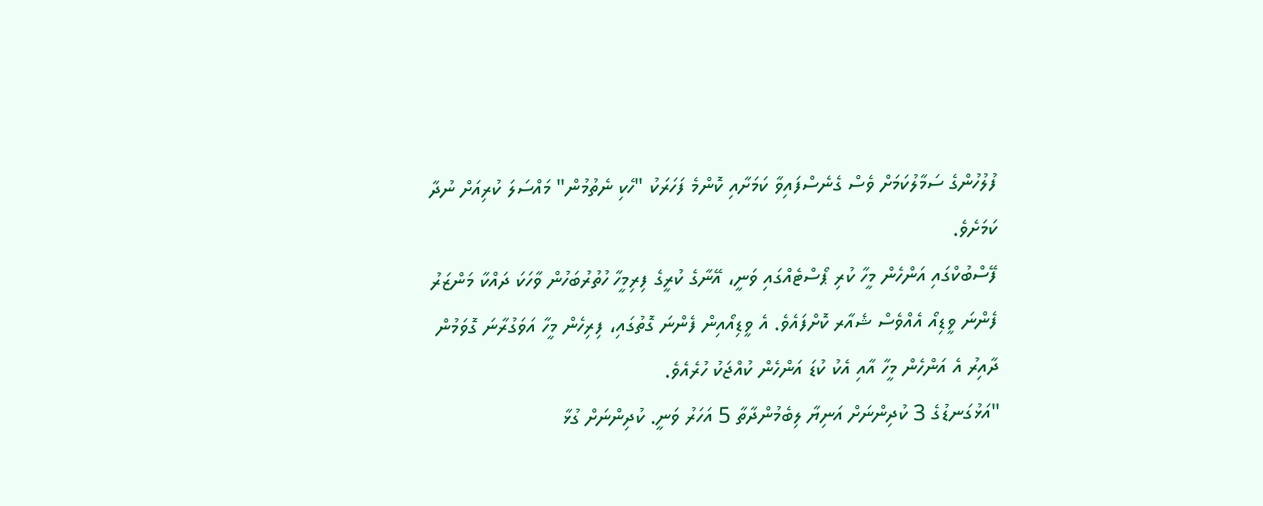ފުލުހުންގެ ސަމާލުކަމަށް ވެސް ގެނެސްފައިވާ ކަމަށާއި ކޮންމެ ފަހަރަކު "ހެކި ނެތުމުން" މައްސަލަ ކުރިއަށް ނުދާ ކަމަށެވެ.
ފޭސްބުކްގައި އަންހެން މީހާ ކުރި ޕޯސްޓެއްގައި ވަނީ، އޭނާގެ ކުރީގެ ފިރިމީހާ ހުތުރުބަހުން ވާހަކަ ދައްކާ މަންޒަރު ފެންނަ ވީޑިއޯ އެއްވެސް ޝެއާރ ކޮށްފައެވެ. އެ ވީޑިއޯއިން ފެންނަ ގޮތުގައި، ފިރިހެން މީހާ އަވަގުރާނަ ގޮވަމުން ދާއިރު އެ އަންހެން މީހާ އާއި އެކު ކުޑަ އަންހެން ކުއްޖަކު ހުރެއެވެ.
"އަޅުގަނޑުގެ 3 ކުދިންނަށް އަނިޔާ ލިބެމުންދާތާ 5 އަހަރު ވަނީ. ކުދިންނަށް ގުޅާ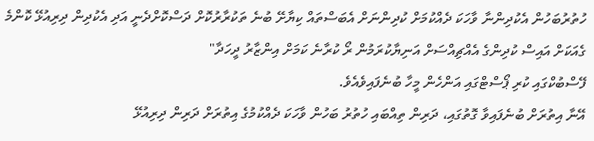ހުތުރުބަހުން އެކުދިންނާ ވާހަކަ ދެއްކުމަށް ކުދިންނަށް އެބަސްތައް ކިޔާށޭ ބުނެ ތަކުރާރުކޮށް ދަސްކޮށްދެނީ އަދި އެކުދިން ދިރިއުޅޭ ކޮންމެ ގެއަކަށް އައިސް ކުދިންގެ އެއްޗިއްސަށް އަނިޔާކުރަމުން ރޯ ކުރާނެ ކަމަށް އިންޒާރު ދީހަދާ"
ފޭސްބުކްގައި ކުރި ޕޯސްޓްގައި އަންހެން މީހާ ބުނެފައިވެއެވެ.
އޭނާ އިތުރަށް ބުނެފައިވާ ގޮތުގައި، ދަރިން ތިއްބައި ހުތުރު ބަހުން ވާހަކަ ދެއްކުމުގެ އިތުރަށް ދަރިން ދިރިއުޅޭ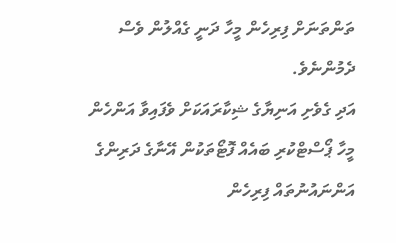ތަންތަނަށް ފިރިހެން މީހާ ދަނީ ގެއްލުން ވެސް ދެމުންނެވެ.
އަދި ގެވެށި އަނިޔާގެ ޝިކާރައަކަށް ވެފައިވާ އަންހެން މީހާ ޕޯސްޓްކުރި ބައެއް ފޮޓޯތަކުން އޭނާގެ ދަރިންގެ އަންނައުނުތައް ފިރިހެން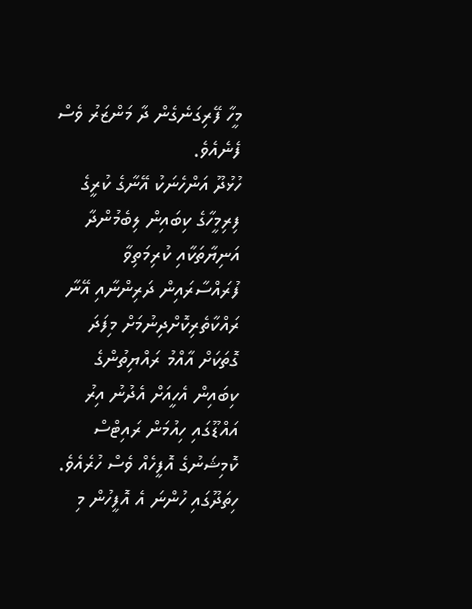މީހާ ފޭރިގަނެގެން ދާ މަންޒަރު ވެސް ފެނެއެވެ.
ހުޅުދޫ އަންހެނަކު އޭނާގެ ކުރީގެ ފިރިމީހާގެ ކިބައިން ލިބެމުންދާ އަނިޔާތަކާއި ކުރިމަތިވާ ފުރައްސާރައިން ދަރިންނާއި އޭނާ ރައްކާތެރިކޮށްދިނުމަށް މިފަދަ ގޮތަކަށް އާއްމު ރައްޔިތުންގެ ކިބައިން އެހީއަށް އެދުނު އިރު އައްޑޫގައި ހިއުމަން ރައިޓްސް ކޮމިޝަނުގެ އޮފީހެއް ވެސް ހުރެއެވެ. ހިތަދޫގައި ހުންނަ އެ އޮފީހުން މި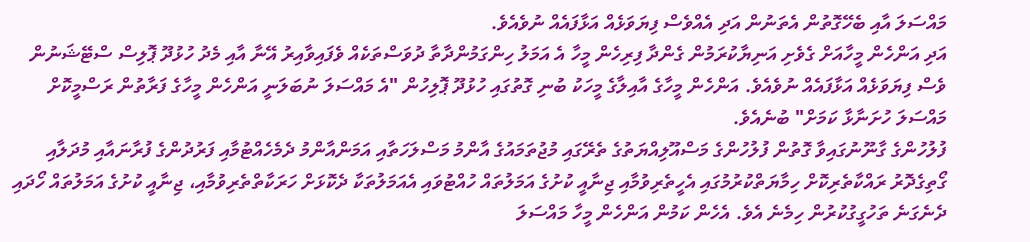މައްސަލަ އާއި ބެހޭގޮތުން އެތަނުން އަދި އެއްވެސް ފިޔަވަޅެއް އަޅާފައެއް ނުވެއެވެ.
އަދި އަންހެން މީހާއަށް ގެވެށި އަނިޔާކުރަމުން ގެންދާ ފިރިހެން މީހާ އެ އަމަލު ހިންގަމުންދާތާ ދުވަސްތަކެއް ވެފައިވާއިރު އޭނާ އާއި މެދު ހުޅުދޫ ޕޮލިސް ސްޓޭޝަނުން ވެސް ފިޔަވަޅެއް އަޅާފައެއް ނުވެއެވެ. އަންހެން މީހާގެ އާއިލާގެ މީހަކު ބުނި ގޮތުގައި ހުޅުދޫ ޕޮލިހުން "އެ މައްސަލަ ނުބަލަނީ އަންހެން މީހާގެ ފަރާތުން ރަސްމީކޮށް މައްސަލަ ހުށަނާޅާ ކަމަށް" ބުނެއެވެ.
ފުލުހުންގެ ގާނޫނުގައިވާ ގޮތުން ފުލުހުންގެ މަސްއޫލިއްޔަތުގެ ތެރޭގައި މުޖުތަމައުގެ އާންމު މަސްލަހަތާއި އަމަންއާންމު ދެމެހެއްޓުމާއި ފަރުދުންގެ ފުރާނައާއި މުދަލާއި ގޯތިގެދޮރު ރައްކާތެރިކޮށް ހިމާޔަތްކުރުމުގައި އެހީތެރިވުމާއި ޖިނާއީ ކުށުގެ އަމަލުތައް ހުއްޓުވައި އެއަމަލުތަކާ ދެކޮޅަށް ހަރަކާތްތެރިވުމާއި، ޖިނާއީ ކުށުގެ އަމަލުތައް ހޯދައި ދެނެގަނެ ތަހުގީގުކުރުން ހިމެނެ އެވެ. އެހެން ކަމުން އަންހެން މީހާ މައްސަލަ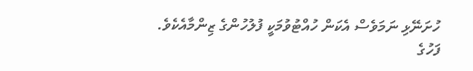ހުށަނޭޅި ނަމަވެސް އެކަން ހުއްޓުވުމަކީ ފުލުހުންގެ ޒިންމާއެކެވެ.
ފަހުގެ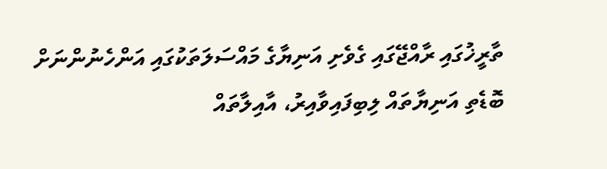ތާރީޚުގައި ރާއްޖޭގައި ގެވެށި އަނިޔާގެ މައްސަލަތަކުގައި އަންހެނުންނަށް ބޮޑެތި އަނިޔާތައް ލިބިފައިވާއިރު، އާއިލާތައް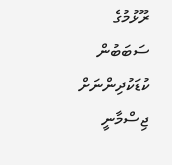ރޫޅުމުގެ ސަބަބުން ކުޑަކުދިންނަށް ޖިސްމާނީ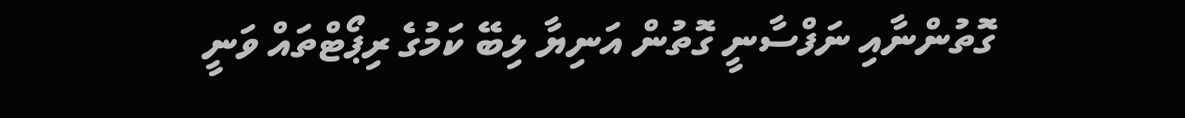ގޮތުންނާއި ނަފްސާނީ ގޮތުން އަނިޔާ ލިބޭ ކަމުގެ ރިޕޯޓްތައް ވަނީ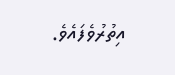އިތުރުވެފައެވެ.